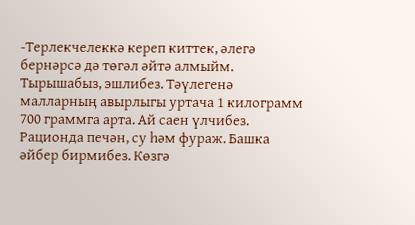-Терлекчелеккә кереп киттек, әлегә бернәрсә дә төгәл әйтә алмыйм. Тырышабыз, эшлибез. Тәүлегенә малларның авырлыгы уртача 1 килограмм 700 граммга арта. Ай саен үлчибез. Рационда печән, су һәм фураж. Башка әйбер бирмибез. Көзгә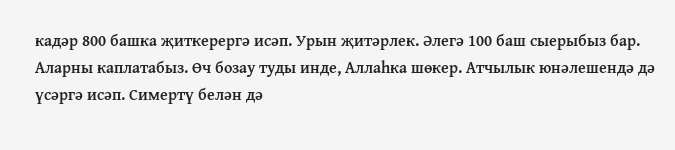кадәр 800 башка җиткерергә исәп. Урын җитәрлек. Әлегә 100 баш сыерыбыз бар. Аларны каплатабыз. Өч бозау туды инде, Аллаһка шөкер. Атчылык юнәлешендә дә үсәргә исәп. Симертү белән дә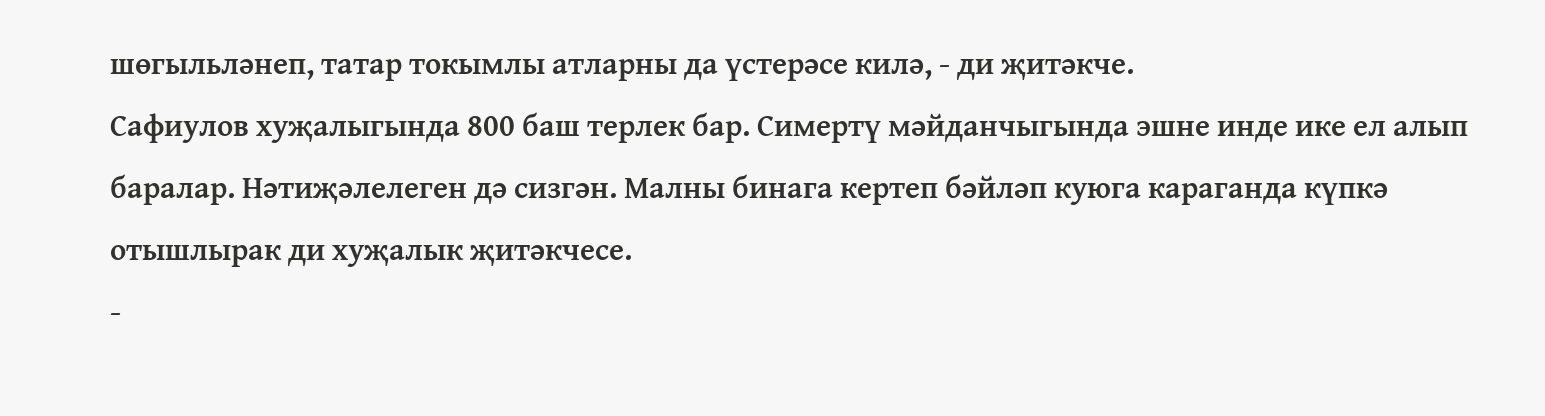шөгыльләнеп, татар токымлы атларны да үстерәсе килә, - ди җитәкче.
Сафиулов хуҗалыгында 800 баш терлек бар. Симертү мәйданчыгында эшне инде ике ел алып баралар. Нәтиҗәлелеген дә сизгән. Малны бинага кертеп бәйләп куюга караганда күпкә отышлырак ди хуҗалык җитәкчесе.
-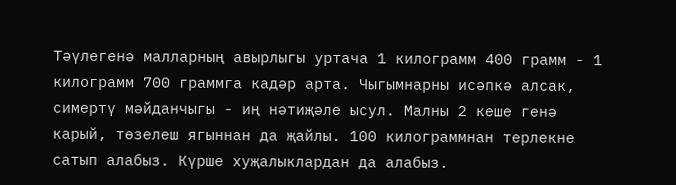Тәүлегенә малларның авырлыгы уртача 1 килограмм 400 грамм - 1 килограмм 700 граммга кадәр арта. Чыгымнарны исәпкә алсак, симертү мәйданчыгы - иң нәтиҗәле ысул. Малны 2 кеше генә карый, төзелеш ягыннан да җайлы. 100 килограммнан терлекне сатып алабыз. Күрше хуҗалыклардан да алабыз.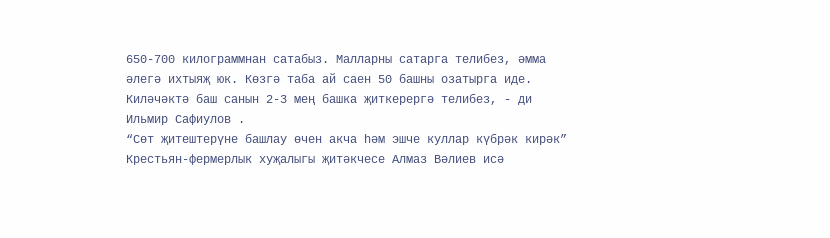650-700 килограммнан сатабыз. Малларны сатарга телибез, әмма әлегә ихтыяҗ юк. Көзгә таба ай саен 50 башны озатырга иде. Киләчәктә баш санын 2-3 мең башка җиткерергә телибез, - ди Ильмир Сафиулов .
“Сөт җитештерүне башлау өчен акча һәм эшче куллар күбрәк кирәк”
Крестьян-фермерлык хуҗалыгы җитәкчесе Алмаз Вәлиев исә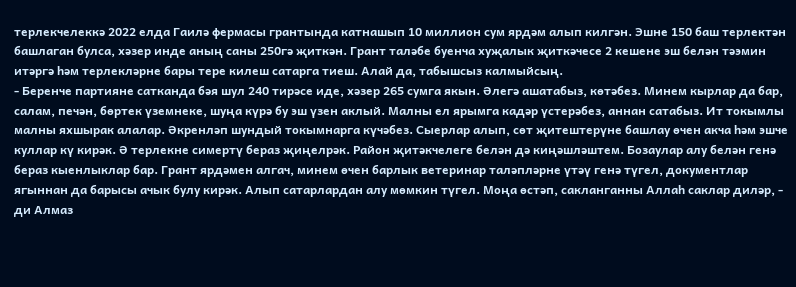терлекчелеккә 2022 елда Гаилә фермасы грантында катнашып 10 миллион сум ярдәм алып килгән. Эшне 150 баш терлектән башлаган булса, хәзер инде аның саны 250гә җиткән. Грант таләбе буенча хуҗалык җиткәчесе 2 кешене эш белән тәэмин итәргә һәм терлекләрне бары тере килеш сатарга тиеш. Алай да, табышсыз калмыйсың.
- Беренче партияне сатканда бәя шул 240 тирәсе иде, хәзер 265 сумга якын. Әлегә ашатабыз, көтәбез. Минем кырлар да бар, салам, печән, бөртек үземнеке, шуңа күрә бу эш үзен аклый. Малны ел ярымга кадәр үстерәбез, аннан сатабыз. Ит токымлы малны яхшырак алалар. Әкренләп шундый токымнарга күчәбез. Сыерлар алып, сөт җитештерүне башлау өчен акча һәм эшче куллар кү кирәк. Ә терлекне симертү бераз җиңелрәк. Район җитәкчелеге белән дә киңәшләштем. Бозаулар алу белән генә бераз кыенлыклар бар. Грант ярдәмен алгач, минем өчен барлык ветеринар таләпләрне үтәү генә түгел, документлар ягыннан да барысы ачык булу кирәк. Алып сатарлардан алу мөмкин түгел. Моңа өстәп, сакланганны Аллаһ саклар диләр, - ди Алмаз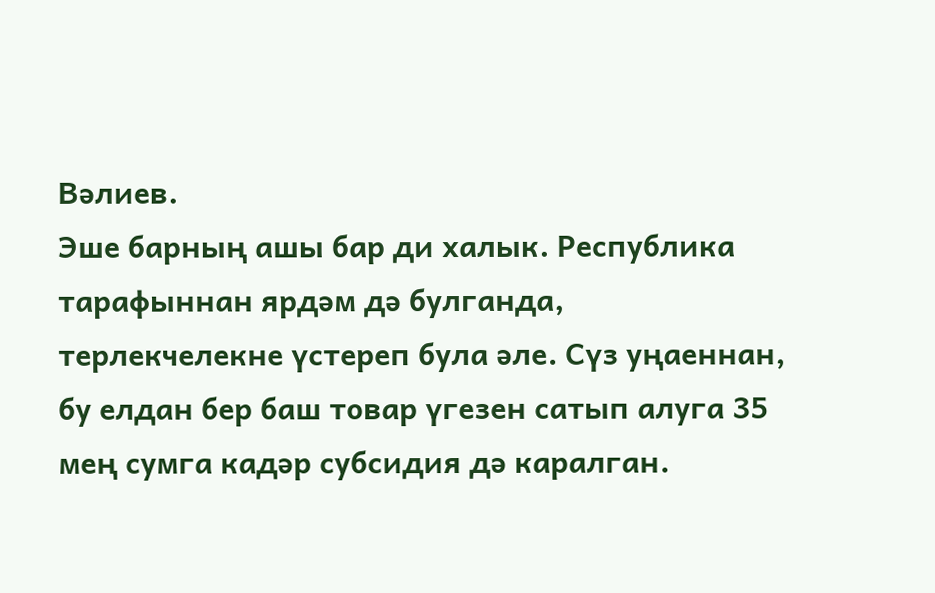Вәлиев.
Эше барның ашы бар ди халык. Республика тарафыннан ярдәм дә булганда, терлекчелекне үстереп була әле. Сүз уңаеннан, бу елдан бер баш товар үгезен сатып алуга 35 мең сумга кадәр субсидия дә каралган.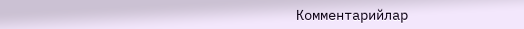Комментарийлар